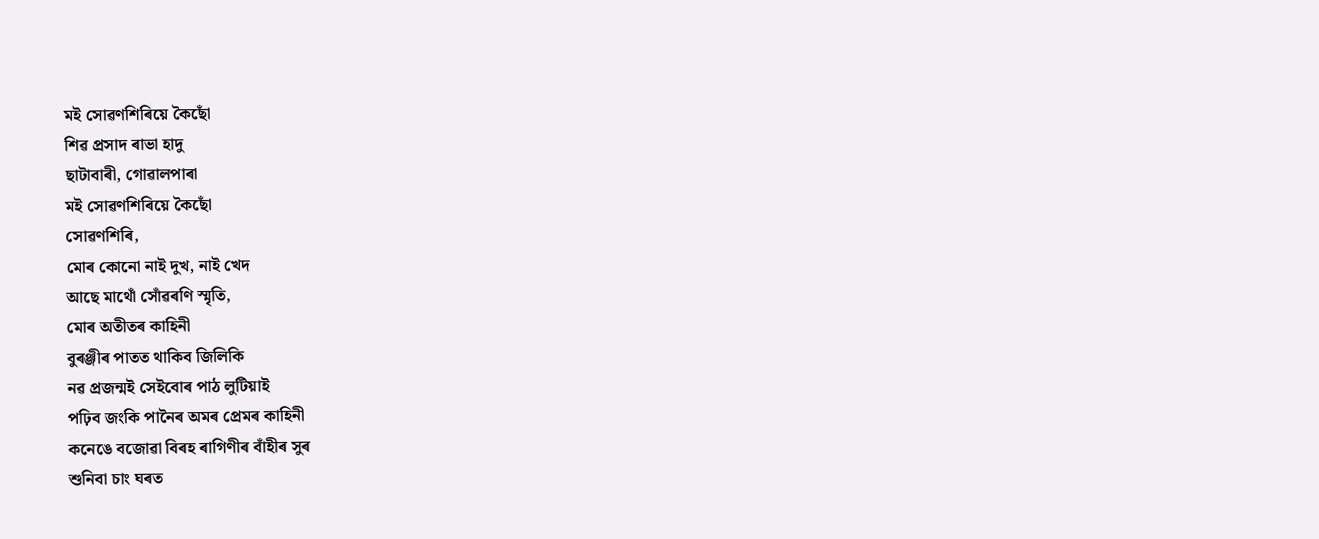মই সোৱণশিৰিয়ে কৈছোঁ
শিৱ প্ৰসাদ ৰাভা হাদু
ছাটাবাৰী, গোৱালপাৰা
মই সোৱণশিৰিয়ে কৈছোঁ
সোৱণশিৰি,
মোৰ কোনো নাই দুখ, নাই খেদ
আছে মাথোঁ সোঁৱৰণি স্মৃতি,
মোৰ অতীতৰ কাহিনী
বুৰঞ্জীৰ পাতত থাকিব জিলিকি
নৱ প্ৰজন্মই সেইবোৰ পাঠ লুটিয়াই
পঢ়িব জংকি পানৈৰ অমৰ প্ৰেমৰ কাহিনী
কনেঙে বজোৱা বিৰহ ৰাগিণীৰ বাঁহীৰ সুৰ
শুনিবা চাং ঘৰত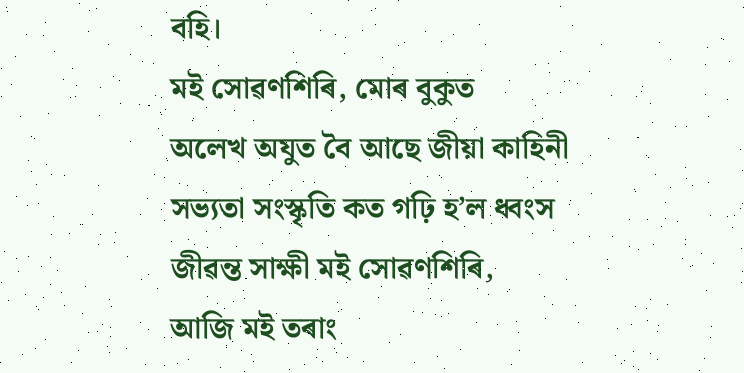বহি।
মই সোৱণশিৰি, মোৰ বুকুত
অলেখ অযুত বৈ আছে জীয়া কাহিনী
সভ্যতা সংস্কৃতি কত গঢ়ি হ’ল ধ্বংস
জীৱন্ত সাক্ষী মই সোৱণশিৰি,
আজি মই তৰাং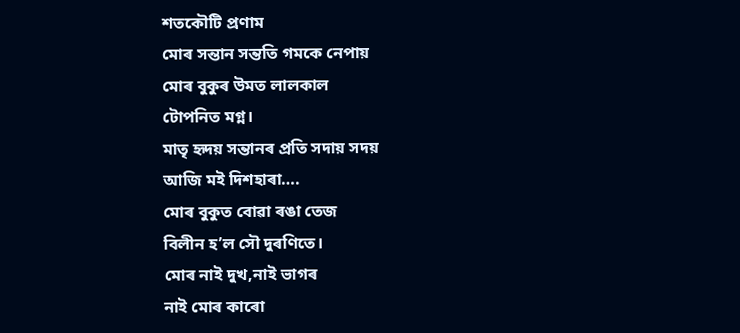শতকৌটি প্ৰণাম
মোৰ সন্তান সন্ততি গমকে নেপায়
মোৰ বুকুৰ উমত লালকাল
টোপনিত মগ্ন।
মাতৃ হৃদয় সন্তানৰ প্ৰতি সদায় সদয়
আজি মই দিশহাৰা….
মোৰ বুকুত বোৱা ৰঙা তেজ
বিলীন হ’ল সৌ দুৰণিতে।
মোৰ নাই দুখ,নাই ভাগৰ
নাই মোৰ কাৰো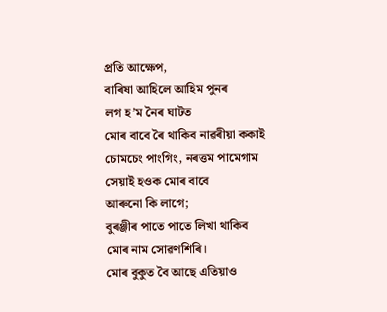প্ৰতি আক্ষেপ,
বাৰিষা আহিলে আহিম পুনৰ
লগ হ’ম নৈৰ ঘাটত
মোৰ বাবে ৰৈ থাকিব নাৱৰীয়া ককাই
চোমচেং পাংগিং, নৰত্তম পামেগাম
সেয়াই হওক মোৰ বাবে
আৰুনো কি লাগে;
বুৰঞ্জীৰ পাতে পাতে লিখা থাকিব
মোৰ নাম সোৱণশিৰি।
মোৰ বুকুত বৈ আছে এতিয়াও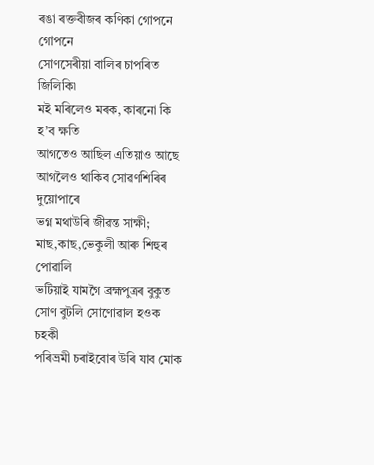ৰঙা ৰক্তবীজৰ কণিকা গোপনে গোপনে
সোণসেৰীয়া বালিৰ চাপৰিত জিলিকি৷
মই মৰিলেও মৰক, কাৰনো কি হ’ব ক্ষতি
আগতেও আছিল এতিয়াও আছে
আগলৈও থাকিব সোৱণশিৰিৰ দুয়োপাৰে
ভগ্ন মথাউৰি জীৱন্ত সাক্ষী;
মাছ,কাছ,ভেকুলী আৰু শিহুৰ পোৱালি
ভটিয়াই যামগৈ ব্ৰহ্মপুত্ৰৰ বুকুত
সোণ বুটলি সোণোৱাল হওক চহকী
পৰিভ্ৰমী চৰাইবোৰ উৰি যাব মোক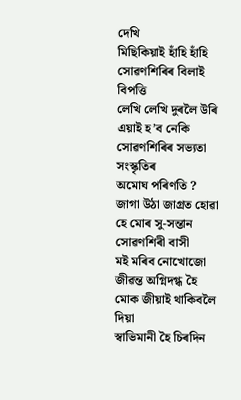দেখি
মিছিকিয়াই হাঁহি হাঁহি
সোৱণশিৰিৰ বিলাই বিপত্তি
লেখি লেখি দুৰলৈ উৰি
এয়াই হ’ব নেকি
সোৱণশিৰিৰ সভ্যতা সংস্কৃতিৰ
অমোঘ পৰিণতি ?
জাগা উঠা জাগ্ৰত হোৱা
হে মোৰ সু-সন্তান সোৱণশিৰী বাসী
মই মৰিব নোখোজো জীৱন্ত অগ্নিদগ্ধ হৈ
মোক জীয়াই থাকিবলৈ দিয়া
স্বাভিমানী হৈ চিৰদিন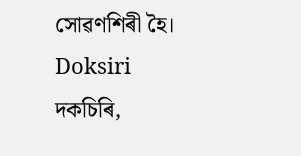সোৱণশিৰী হৈ।
Doksiri দকচিৰি,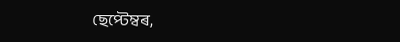ছেপ্টেম্বৰ,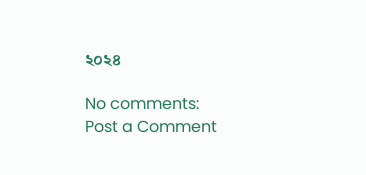২০২৪

No comments:
Post a Comment